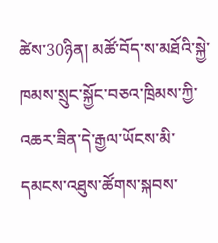ཚེས་30ཉིན། མཚོ་བོད་ས་མཐོའི་སྐྱེ་ཁམས་སྲུང་སྐྱོང་བཅའ་ཁྲིམས་ཀྱི་འཆར་ཟིན་དེ་རྒྱལ་ཡོངས་མི་དམངས་འཐུས་ཚོགས་སྐབས་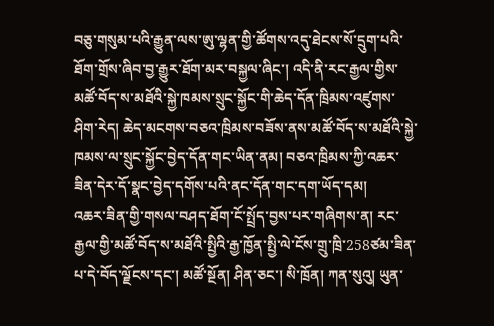བཅུ་གསུམ་པའི་རྒྱུན་ལས་ཨུ་ལྷན་གྱི་ཚོགས་འདུ་ཐེངས་སོ་དྲུག་པའི་ཐོག་གྲོས་ཞིབ་བྱ་རྒྱུར་ཐོག་མར་བསྐྱལ་ཞིང་། འདི་ནི་རང་རྒྱལ་གྱིས་མཚོ་བོད་ས་མཐོའི་སྐྱེ་ཁམས་སྲུང་སྐྱོང་གི་ཆེད་དོན་ཁྲིམས་འཛུགས་ཤིག་རེད། ཆེད་མངགས་བཅའ་ཁྲིམས་བཟོས་ནས་མཚོ་བོད་ས་མཐོའི་སྐྱེ་ཁམས་ལ་སྲུང་སྐྱོང་བྱེད་དོན་གང་ཡིན་ནམ། བཅའ་ཁྲིམས་ཀྱི་འཆར་ཟིན་དེར་དོ་སྣང་བྱེད་དགོས་པའི་ནང་དོན་གང་དག་ཡོད་དམ།
འཆར་ཟིན་གྱི་གསལ་བཤད་ཐོག་ངོ་སྤྲོད་བྱས་པར་གཞིགས་ན། རང་རྒྱལ་གྱི་མཚོ་བོད་ས་མཐོའི་སྤྱིའི་རྒྱ་ཁྱོན་སྤྱི་ལེ་ངོས་གྲུ་ཁྲི་258ཙམ་ཟིན་པ་དེ་བོད་ལྗོངས་དང་། མཚོ་སྔོན། ཤིན་ཅང་། སི་ཁྲོན། ཀན་སུའུ། ཡུན་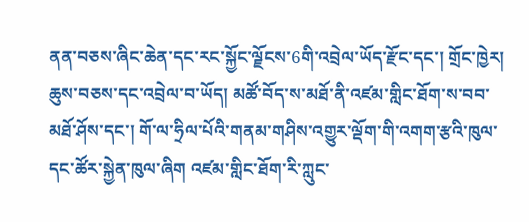ནན་བཅས་ཞིང་ཆེན་དང་རང་སྐྱོང་ལྗོངས་6གི་འབྲེལ་ཡོད་རྫོང་དང་། གྲོང་ཁྱེར། ཆུས་བཅས་དང་འབྲེལ་བ་ཡོད། མཚོ་བོད་ས་མཐོ་ནི་འཛམ་གླིང་ཐོག་ས་བབ་མཐོ་ཤོས་དང་། གོ་ལ་ཧྲིལ་པོའི་གནམ་གཤིས་འགྱུར་ལྡོག་གི་འགག་རྩའི་ཁུལ་དང་ཚོར་སྐྱེན་ཁུལ་ཞིག འཛམ་གླིང་ཐོག་རི་ཀླུང་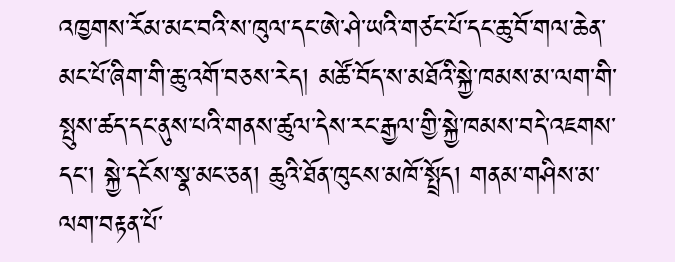འཁྱགས་རོམ་མང་བའི་ས་ཁུལ་དང་ཨེ་ཤེ་ཡའི་གཙང་པོ་དང་ཆུ་བོ་གལ་ཆེན་མང་པོ་ཞིག་གི་ཆུ་འགོ་བཅས་རེད། མཚོ་བོད་ས་མཐོའི་སྐྱེ་ཁམས་མ་ལག་གི་སྤུས་ཚད་དང་ནུས་པའི་གནས་ཚུལ་དེས་རང་རྒྱལ་གྱི་སྐྱེ་ཁམས་བདེ་འཇགས་དང་། སྐྱེ་དངོས་སྣ་མང་ཅན། ཆུའི་ཐོན་ཁུངས་མཁོ་སྤྲོད། གནམ་གཤིས་མ་ལག་བརྟན་པོ་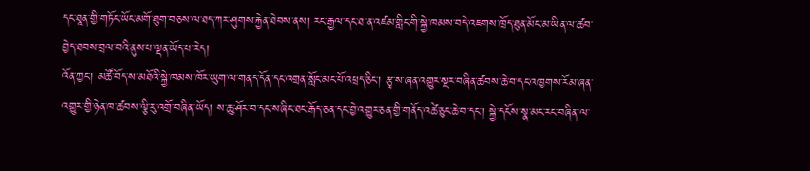དང་ཐཱན་གྱི་གཏོང་ཡོང་མགོ་ཐུག་བཅས་ལ་ཐད་ཀར་ཤུགས་རྐྱེན་ཐེབས་ནས། རང་རྒྱལ་དང་ཐ་ན་འཛམ་གླིང་གི་སྐྱེ་ཁམས་བདེ་འཇགས་ཁྲོད་ཐུན་མོང་མ་ཡིན་ལ་ཚབ་བྱེད་ཐབས་བྲལ་བའི་ནུས་པ་ལྡན་ཡོད་པ་རེད།
འོན་ཀྱང་། མཚོ་བོད་ས་མཐོའི་སྐྱེ་ཁམས་ཁོར་ཡུག་ལ་གནད་དོན་དང་འགྲན་སློང་མང་པོ་འཕྲད་ཅིང་། རྩྭ་ས་ཞན་འགྱུར་སྔར་བཞིན་ཚབས་ཆེ་བ་དང་འཁྱགས་རོམ་ཞན་འགྱུར་གྱི་ཉེན་ཁ་ཚབས་ལྕི་རུ་འགྲོ་བཞིན་ཡོད། ས་ཆུ་ཤོར་བ་དང་ས་ཞིང་ཐང་རྒོད་ཅན་དང་བྱེ་འགྱུར་ཅན་གྱི་གནོད་འཚེ་ཅུང་ཆེ་བ་དང་། སྐྱེ་དངོས་སྣ་མང་རང་བཞིན་ལ་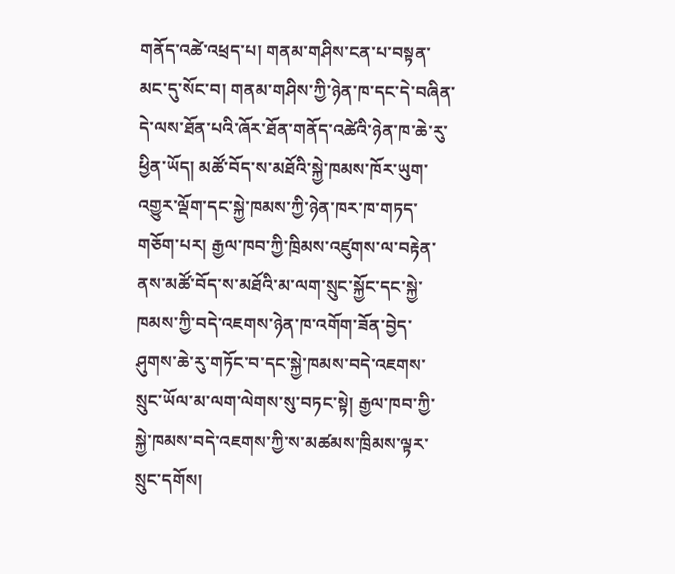གནོད་འཚེ་འཕྲད་པ། གནམ་གཤིས་ངན་པ་བསྟན་མང་དུ་སོང་བ། གནམ་གཤིས་ཀྱི་ཉེན་ཁ་དང་དེ་བཞིན་དེ་ལས་ཐོན་པའི་ཞོར་ཐོན་གནོད་འཚེའི་ཉེན་ཁ་ཆེ་རུ་ཕྱིན་ཡོད། མཚོ་བོད་ས་མཐོའི་སྐྱེ་ཁམས་ཁོར་ཡུག་འགྱུར་ལྡོག་དང་སྐྱེ་ཁམས་ཀྱི་ཉེན་ཁར་ཁ་གཏད་གཅོག་པར། རྒྱལ་ཁབ་ཀྱི་ཁྲིམས་འཛུགས་ལ་བརྟེན་ནས་མཚོ་བོད་ས་མཐོའི་མ་ལག་སྲུང་སྐྱོང་དང་སྐྱེ་ཁམས་ཀྱི་བདེ་འཇགས་ཉེན་ཁ་འགོག་ཟོན་བྱེད་ཤུགས་ཆེ་རུ་གཏོང་བ་དང་སྐྱེ་ཁམས་བདེ་འཇགས་སྲུང་ཡོལ་མ་ལག་ལེགས་སུ་བཏང་སྟེ། རྒྱལ་ཁབ་ཀྱི་སྐྱེ་ཁམས་བདེ་འཇགས་ཀྱི་ས་མཚམས་ཁྲིམས་ལྟར་སྲུང་དགོས།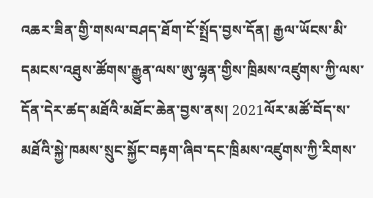འཆར་ཟིན་གྱི་གསལ་བཤད་ཐོག་ངོ་སྤྲོད་བྱས་དོན། རྒྱལ་ཡོངས་མི་དམངས་འཐུས་ཚོགས་རྒྱུན་ལས་ཨུ་ལྷན་གྱིས་ཁྲིམས་འཛུགས་ཀྱི་ལས་དོན་དེར་ཚད་མཐོའི་མཐོང་ཆེན་བྱས་ནས། 2021ལོར་མཚོ་བོད་ས་མཐོའི་སྐྱེ་ཁམས་སྲུང་སྐྱོང་བརྟག་ཞིབ་དང་ཁྲིམས་འཛུགས་ཀྱི་རིགས་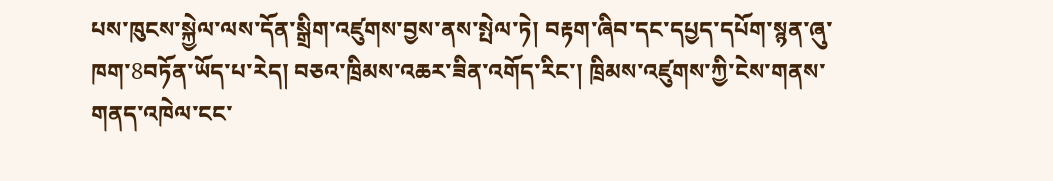པས་ཁུངས་སྐྱེལ་ལས་དོན་སྒྲིག་འཛུགས་བྱས་ནས་སྤེལ་ཏེ། བརྟག་ཞིབ་དང་དཔྱད་དཔོག་སྙན་ཞུ་ཁག་8བཏོན་ཡོད་པ་རེད། བཅའ་ཁྲིམས་འཆར་ཟིན་འགོད་རིང་། ཁྲིམས་འཛུགས་ཀྱི་ངེས་གནས་གནད་འཁེལ་ངང་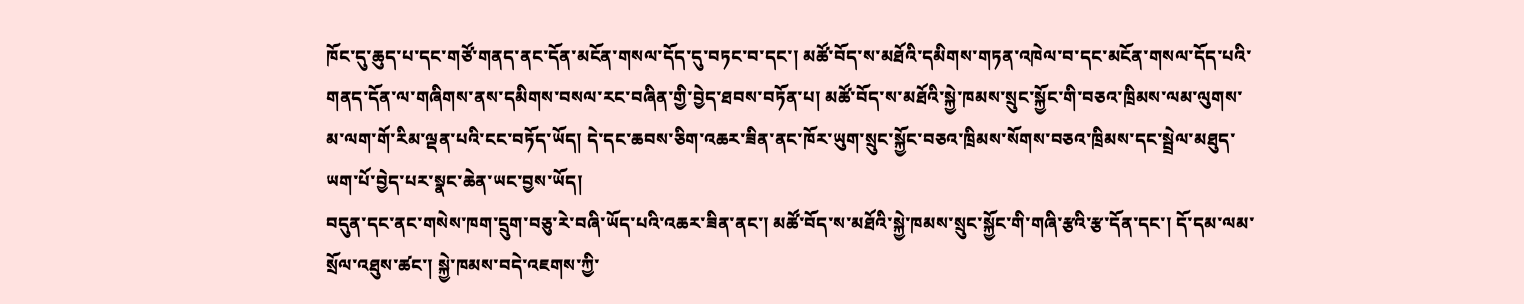ཁོང་དུ་ཆུད་པ་དང་གཙོ་གནད་ནང་དོན་མངོན་གསལ་དོད་དུ་བཏང་བ་དང་། མཚོ་བོད་ས་མཐོའི་དམིགས་གཏན་འཁེལ་བ་དང་མངོན་གསལ་དོད་པའི་གནད་དོན་ལ་གཞིགས་ནས་དམིགས་བསལ་རང་བཞིན་གྱི་བྱེད་ཐབས་བཏོན་པ། མཚོ་བོད་ས་མཐོའི་སྐྱེ་ཁམས་སྲུང་སྐྱོང་གི་བཅའ་ཁྲིམས་ལམ་ལུགས་མ་ལག་གོ་རིམ་ལྡན་པའི་ངང་བཏོད་ཡོད། དེ་དང་ཆབས་ཅིག་འཆར་ཟིན་ནང་ཁོར་ཡུག་སྲུང་སྐྱོང་བཅའ་ཁྲིམས་སོགས་བཅའ་ཁྲིམས་དང་སྦྲེལ་མཐུད་ཡག་པོ་བྱེད་པར་སྣང་ཆེན་ཡང་བྱས་ཡོད།
བདུན་དང་ནང་གསེས་ཁག་དྲུག་བཅུ་རེ་བཞི་ཡོད་པའི་འཆར་ཟིན་ནང་། མཚོ་བོད་ས་མཐོའི་སྐྱེ་ཁམས་སྲུང་སྐྱོང་གི་གཞི་རྩའི་རྩ་དོན་དང་། དོ་དམ་ལམ་སྲོལ་འཐུས་ཚང་། སྐྱེ་ཁམས་བདེ་འཇགས་ཀྱི་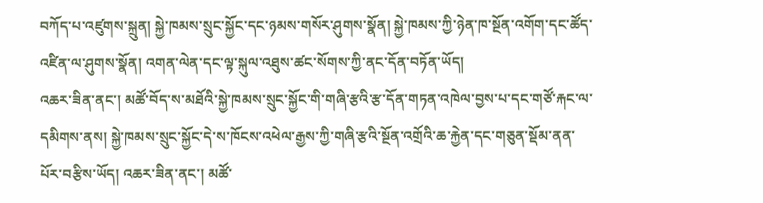བཀོད་པ་འཛུགས་སྐྲུན། སྐྱེ་ཁམས་སྲུང་སྐྱོང་དང་ཉམས་གསོར་ཤུགས་སྣོན། སྐྱེ་ཁམས་ཀྱི་ཉེན་ཁ་སྔོན་འགོག་དང་ཚོད་འཛིན་ལ་ཤུགས་སྣོན། འགན་ལེན་དང་ལྟ་སྐུལ་འཐུས་ཚང་སོགས་ཀྱི་ནང་དོན་བཏོན་ཡོད།
འཆར་ཟིན་ནང་། མཚོ་བོད་ས་མཐོའི་སྐྱེ་ཁམས་སྲུང་སྐྱོང་གི་གཞི་རྩའི་རྩ་དོན་གཏན་འཁེལ་བྱས་པ་དང་གཙོ་རྐང་ལ་དམིགས་ནས། སྐྱེ་ཁམས་སྲུང་སྐྱོང་དེ་ས་ཁོངས་འཕེལ་རྒྱས་ཀྱི་གཞི་རྩའི་སྔོན་འགྲོའི་ཆ་རྐྱེན་དང་གཅུན་སྡོམ་ནན་པོར་བརྩིས་ཡོད། འཆར་ཟིན་ནང་། མཚོ་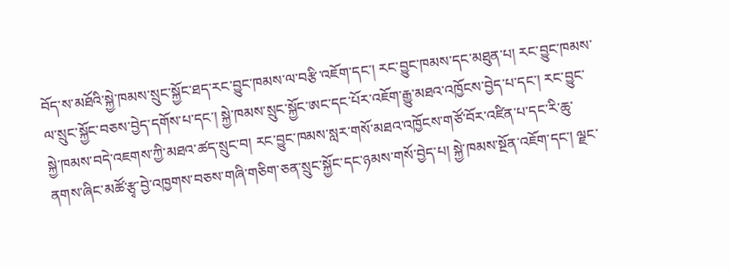བོད་ས་མཐོའི་སྐྱེ་ཁམས་སྲུང་སྐྱོང་ཐད་རང་བྱུང་ཁམས་ལ་བརྩི་འཇོག་དང་། རང་བྱུང་ཁམས་དང་མཐུན་པ། རང་བྱུང་ཁམས་ལ་སྲུང་སྐྱོང་བཅས་བྱེད་དགོས་པ་དང་། སྐྱེ་ཁམས་སྲུང་སྐྱོང་ཨང་དང་པོར་འཇོག་རྒྱུ་མཐའ་འཁྱོངས་བྱེད་པ་དང་། རང་བྱུང་སྐྱེ་ཁམས་བདེ་འཇགས་ཀྱི་མཐའ་ཚད་སྲུང་བ། རང་བྱུང་ཁམས་སླར་གསོ་མཐའ་འཁྱོངས་གཙོ་བོར་འཛིན་པ་དང་རི་ཆུ་ནགས་ཞིང་མཚོ་རྩྭ་བྱེ་འཁྱགས་བཅས་གཞི་གཅིག་ཅན་སྲུང་སྐྱོང་དང་ཉམས་གསོ་བྱེད་པ། སྐྱེ་ཁམས་སྔོན་འཇོག་དང་། ལྗང་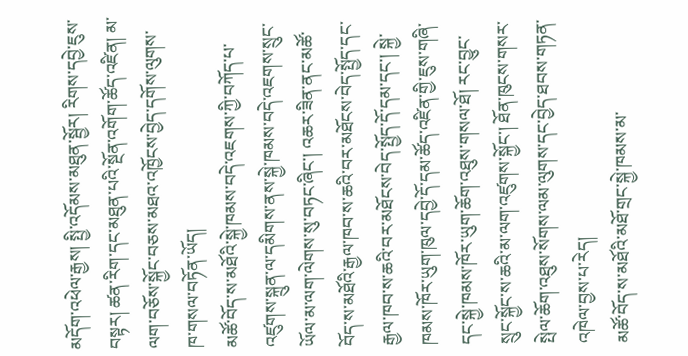མདོག་འཕེལ་རྒྱས། སྤྱི་འདོམས་མཐུན་སྦྱོར། རིགས་དབྱེ་ཇུས་བསྟར། ཚན་རིག་དང་མཐུན་པའི་སྔོན་འགོག་ཚོད་འཛིན། མ་ལག་བཅོས་སྐྱོང་བཅས་མཐའ་འཁྱོངས་བྱེད་དགོས་ལུགས་ཁ་གསལ་བཏོན་ཡོད།
མཚོ་བོད་ས་མཐོའི་སྐྱེ་ཁམས་བདེ་འཇགས་ཀྱི་བཀོད་པ་འཛུགས་སྐྲུན་ལ་དམིགས་ནས་སྐྱེ་ཁམས་བདེ་འཇགས་སྲུང་ཡོལ་མ་ལག་ལེགས་སུ་བཏང་ཞིང་། འཆར་ཟིན་ནང་མཚོ་བོད་ས་མཐོའི་རྒྱལ་ཁབ་ས་ཆའི་བར་མཐོངས་བེད་སྤྱོད་དང་རྒྱལ་ཁབ་ས་ཆའི་བར་མཐོངས་བེད་སྤྱོད་དོ་དམ་དང་། སྐྱེ་ཁམས་ཁོར་ཡུག་ཁུལ་དབྱེ་དོ་དམ་ཚོད་འཛིན་གྱི་ཇུས་གཞི་དང་སྐྱེ་ཁམས་ཁོར་ཡུག་ཆོག་འཐུས་གསལ་ཐོ། རང་བྱུང་སྲུང་སྐྱོང་ས་ཆའི་མ་ལག་འཛུགས་སྐྱོང་། ཐོན་ཁུངས་གསར་སྤེལ་ཆོག་འཐུས་སོགས་ལམ་ལུགས་དང་བྱེད་ཐབས་གཏན་འཁེལ་བྱས་པ་རེད།
མཚོ་བོད་ས་མཐོའི་མཐོ་གྲང་སྐྱེ་ཁམས་མ་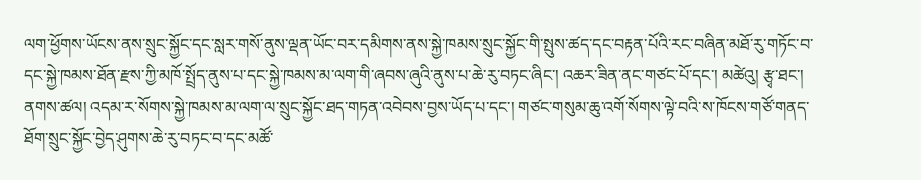ལག་ཕྱོགས་ཡོངས་ནས་སྲུང་སྐྱོང་དང་སླར་གསོ་ནུས་ལྡན་ཡོང་བར་དམིགས་ནས་སྐྱེ་ཁམས་སྲུང་སྐྱོང་གི་སྤུས་ཚད་དང་བརྟན་པོའི་རང་བཞིན་མཐོ་རུ་གཏོང་བ་དང་སྐྱེ་ཁམས་ཐོན་རྫས་ཀྱི་མཁོ་སྤྲོད་ནུས་པ་དང་སྐྱེ་ཁམས་མ་ལག་གི་ཞབས་ཞུའི་ནུས་པ་ཆེ་རུ་བཏང་ཞིང་། འཆར་ཟིན་ནང་གཙང་པོ་དང་། མཚེའུ། རྩྭ་ཐང་། ནགས་ཚལ། འདམ་ར་སོགས་སྐྱེ་ཁམས་མ་ལག་ལ་སྲུང་སྐྱོང་ཐད་གཏན་འབེབས་བྱས་ཡོད་པ་དང་། གཙང་གསུམ་ཆུ་འགོ་སོགས་ལྟེ་བའི་ས་ཁོངས་གཙོ་གནད་ཐོག་སྲུང་སྐྱོང་བྱེད་ཤུགས་ཆེ་རུ་བཏང་བ་དང་མཚོ་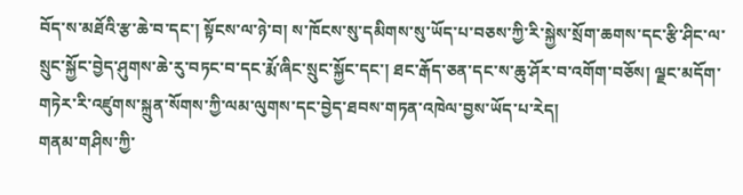བོད་ས་མཐོའི་རྩ་ཆེ་བ་དང་། སྟོངས་ལ་ཉེ་བ། ས་ཁོངས་སུ་དམིགས་སུ་ཡོད་པ་བཅས་ཀྱི་རི་སྐྱེས་སྲོག་ཆགས་དང་རྩི་ཤིང་ལ་སྲུང་སྐྱོང་བྱེད་ཤུགས་ཆེ་རུ་བཏང་བ་དང་རྨོ་ཞིང་སྲུང་སྐྱོང་དང་། ཐང་རྒོད་ཅན་དང་ས་ཆུ་ཤོར་བ་འགོག་བཅོས། ལྗང་མདོག་གཏེར་རི་འཛུགས་སྐྲུན་སོགས་ཀྱི་ལམ་ལུགས་དང་བྱེད་ཐབས་གཏན་འཁེལ་བྱས་ཡོད་པ་རེད།
གནམ་གཤིས་ཀྱི་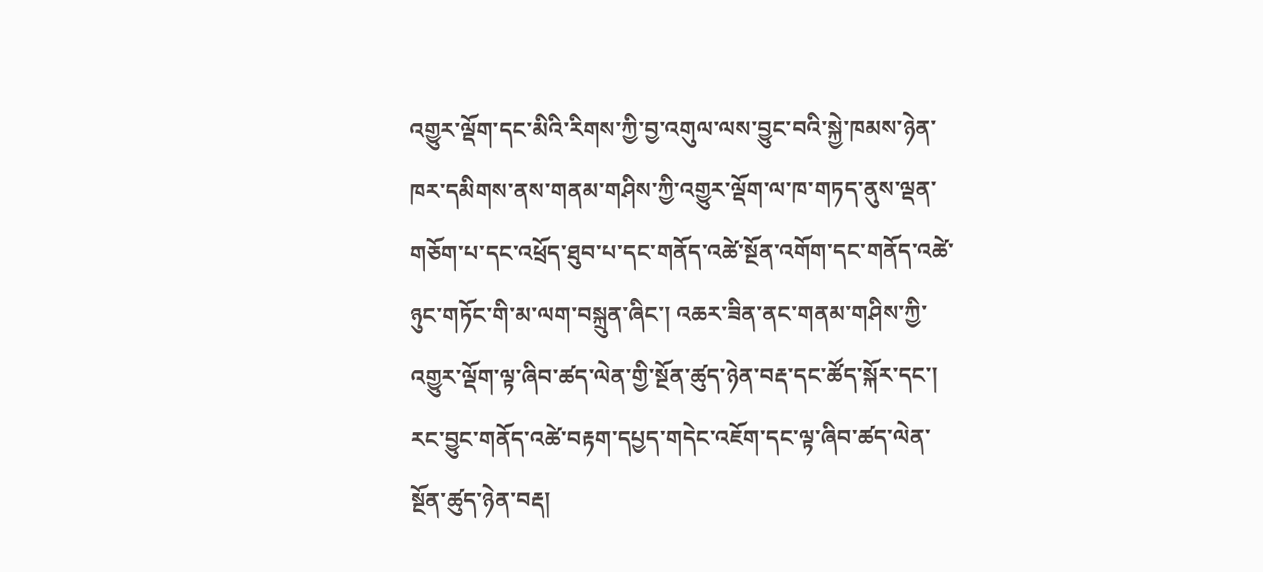འགྱུར་ལྡོག་དང་མིའི་རིགས་ཀྱི་བྱ་འགུལ་ལས་བྱུང་བའི་སྐྱེ་ཁམས་ཉེན་ཁར་དམིགས་ནས་གནམ་གཤིས་ཀྱི་འགྱུར་ལྡོག་ལ་ཁ་གཏད་ནུས་ལྡན་གཅོག་པ་དང་འཕྲོད་ཐུབ་པ་དང་གནོད་འཚེ་སྔོན་འགོག་དང་གནོད་འཚེ་ཉུང་གཏོང་གི་མ་ལག་བསྐྲུན་ཞིང་། འཆར་ཟིན་ནང་གནམ་གཤིས་ཀྱི་འགྱུར་ལྡོག་ལྟ་ཞིབ་ཚད་ལེན་གྱི་སྔོན་ཚུད་ཉེན་བརྡ་དང་ཚོད་སྐོར་དང་། རང་བྱུང་གནོད་འཚེ་བརྟག་དཔྱད་གདེང་འཇོག་དང་ལྟ་ཞིབ་ཚད་ལེན་སྔོན་ཚུད་ཉེན་བརྡ།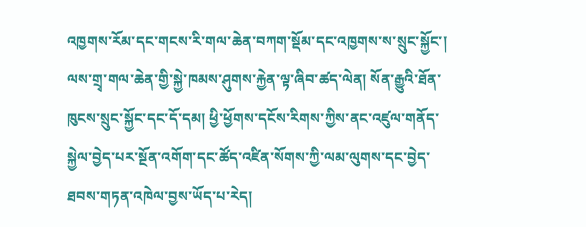འཁྱགས་རོམ་དང་གངས་རི་གལ་ཆེན་བཀག་སྡོམ་དང་འཁྱགས་ས་སྲུང་སྐྱོང་། ལས་གྲྭ་གལ་ཆེན་གྱི་སྐྱེ་ཁམས་ཤུགས་རྐྱེན་ལྟ་ཞིབ་ཚད་ལེན། སོན་རྒྱུའི་ཐོན་ཁུངས་སྲུང་སྐྱོང་དང་དོ་དམ། ཕྱི་ཕྱོགས་དངོས་རིགས་ཀྱིས་ནང་འཛུལ་གནོད་སྐྱེལ་བྱེད་པར་སྔོན་འགོག་དང་ཚོད་འཛིན་སོགས་ཀྱི་ལམ་ལུགས་དང་བྱེད་ཐབས་གཏན་འཁེལ་བྱས་ཡོད་པ་རེད།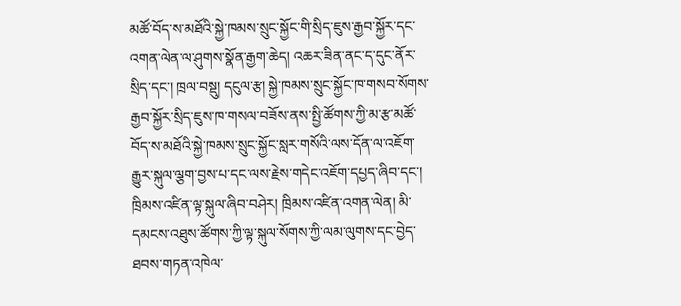མཚོ་བོད་ས་མཐོའི་སྐྱེ་ཁམས་སྲུང་སྐྱོང་གི་སྲིད་ཇུས་རྒྱབ་སྐྱོར་དང་འགན་ལེན་ལ་ཤུགས་སྣོན་རྒྱག་ཆེད། འཆར་ཟིན་ནང་ད་དུང་ནོར་སྲིད་དང་། ཁྲལ་བསྡུ། དངུལ་རྩ། སྐྱེ་ཁམས་སྲུང་སྐྱོང་ཁ་གསབ་སོགས་རྒྱབ་སྐྱོར་སྲིད་ཇུས་ཁ་གསལ་བཟོས་ནས་སྤྱི་ཚོགས་ཀྱི་མ་རྩ་མཚོ་བོད་ས་མཐོའི་སྐྱེ་ཁམས་སྲུང་སྐྱོང་སླར་གསོའི་ལས་དོན་ལ་འཇོག་རྒྱུར་སྐུལ་ལྕག་བྱས་པ་དང་ལས་རྗེས་གདེང་འཇོག་དཔྱད་ཞིབ་དང་། ཁྲིམས་འཛིན་ལྟ་སྐུལ་ཞིབ་བཤེར། ཁྲིམས་འཛིན་འགན་ལེན། མི་དམངས་འཐུས་ཚོགས་ཀྱི་ལྟ་སྐུལ་སོགས་ཀྱི་ལམ་ལུགས་དང་བྱེད་ཐབས་གཏན་འཁེལ་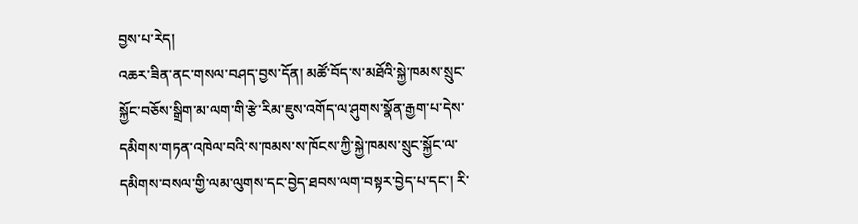བྱས་པ་རེད།
འཆར་ཟིན་ནང་གསལ་བཤད་བྱས་དོན། མཚོ་བོད་ས་མཐོའི་སྐྱེ་ཁམས་སྲུང་སྐྱོང་བཅོས་སྒྲིག་མ་ལག་གི་རྩེ་རིམ་ཇུས་འགོད་ལ་ཤུགས་སྣོན་རྒྱག་པ་དེས་དམིགས་གཏན་འཁེལ་བའི་ས་ཁམས་ས་ཁོངས་ཀྱི་སྐྱེ་ཁམས་སྲུང་སྐྱོང་ལ་དམིགས་བསལ་གྱི་ལམ་ལུགས་དང་བྱེད་ཐབས་ལག་བསྟར་བྱེད་པ་དང་། རི་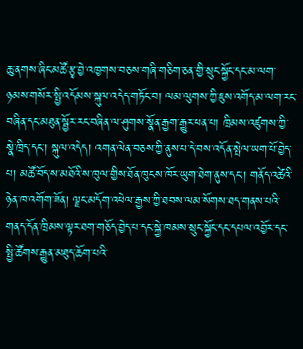ཆུ་ནགས་ཞིང་མཚོ་རྩྭ་བྱེ་འཁྱགས་བཅས་གཞི་གཅིག་ཅན་གྱི་སྲུང་སྐྱོང་དང་མ་ལག་ཉམས་གསོར་སྤྱི་འདོམས་སྐུལ་འདེད་གཏོང་བ། ལམ་ལུགས་ཀྱི་ཇུས་འགོད་མ་ལག་རང་བཞིན་དང་མཐུན་སྦྱོར་རང་བཞིན་ལ་ཤུགས་སྣོན་རྒྱག་རྒྱུར་ཕན་པ། ཁྲིམས་འཛུགས་ཀྱི་སྣེ་ཁྲིད་དང་། སྐུལ་འདེད། འགན་ལེན་བཅས་ཀྱི་ནུས་པ་དེ་བས་འདོན་སྤེལ་ཡག་པོ་བྱེད་པ། མཚོ་བོད་ས་མཐོའི་ས་ཁུལ་གྱིས་ཐོན་ཁུངས་ཁོར་ཡུག་ཐེག་ནུས་དང་། གནོད་འཚེའི་ཉེན་ཁ་འགོག་ཟོན། ལྗང་མདོག་འཕེལ་རྒྱས་ཀྱི་ཐབས་ལམ་སོགས་ཐད་གནས་པའི་གནད་དོན་ཁྲིམས་ལྟར་ཐག་གཅོད་བྱེད་པ་དང་སྐྱེ་ཁམས་སྲུང་སྐྱོང་དང་དཔལ་འབྱོར་དང་སྤྱི་ཚོགས་རྒྱུན་མཐུད་ཆོག་པའི་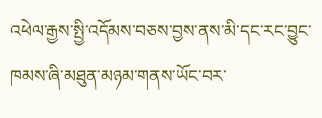འཕེལ་རྒྱས་སྤྱི་འདོམས་བཅས་བྱས་ནས་མི་དང་རང་བྱུང་ཁམས་ཞི་མཐུན་མཉམ་གནས་ཡོང་བར་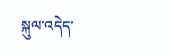སྐུལ་འདེད་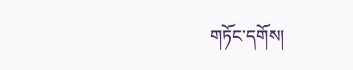གཏོང་དགོས།